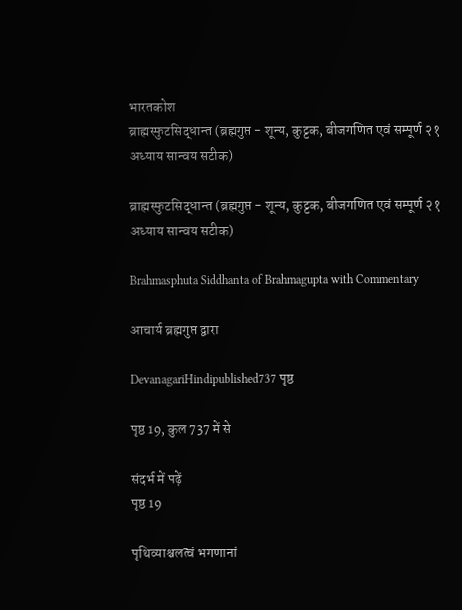भारतकोश
ब्राह्मस्फुटसिद्धान्त (ब्रह्मगुप्त - शून्य, कुट्टक, बीजगणित एवं सम्पूर्ण २१ अध्याय सान्वय सटीक)

ब्राह्मस्फुटसिद्धान्त (ब्रह्मगुप्त - शून्य, कुट्टक, बीजगणित एवं सम्पूर्ण २१ अध्याय सान्वय सटीक)

Brahmasphuta Siddhanta of Brahmagupta with Commentary

आचार्य ब्रह्मगुप्त द्वारा

DevanagariHindipublished737 पृष्ठ

पृष्ठ 19, कुल 737 में से

संदर्भ में पढ़ें
पृष्ठ 19

पृथिव्याश्चलत्वं भगणानां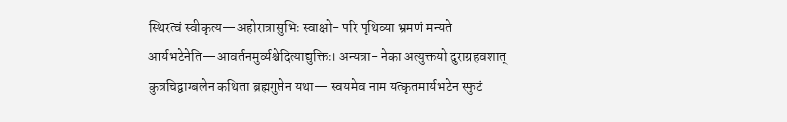स्थिरत्वं स्वीकृत्य—अहोरात्रासुभिः स्वाक्षो- परि पृथिव्या भ्रमणं मन्यते आर्यभटेनेति—आवर्तनमुर्व्यश्चेदित्याद्युक्तिः। अन्यत्रा- नेका अत्युक्तयो दुराग्रहवशात् कुत्रचिद्वाग्बलेन कथिता ब्रह्मगुप्तेन यथा— स्वयमेव नाम यत्कृतमार्यभटेन स्फुटं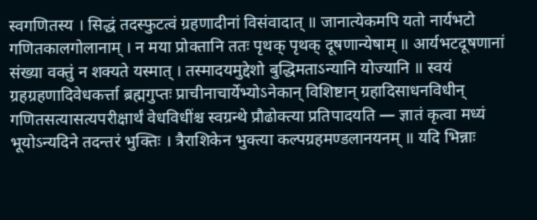स्वगणितस्य । सिद्धं तदस्फुटत्वं ग्रहणादीनां विसंवादात् ॥ जानात्येकमपि यतो नार्यभटो गणितकालगोलानाम् । न मया प्रोक्तानि ततः पृथक् पृथक् दूषणान्येषाम् ॥ आर्यभटदूषणानां संख्या वक्तुं न शक्यते यस्मात् । तस्मादयमुद्देशो बुद्धिमताऽन्यानि योज्यानि ॥ स्वयं ग्रहग्रहणादिवेधकर्त्ता ब्रह्मगुप्तः प्राचीनाचार्येभ्योऽनेकान् विशिष्टान् ग्रहादिसाधनविधीन् गणितसत्यासत्यपरीक्षार्थं वेधविधींश्च स्वग्रन्थे प्रौढोक्त्या प्रतिपादयति — ज्ञातं कृत्वा मध्यं भूयोऽन्यदिने तदन्तरं भुक्तिः । त्रैराशिकेन भुक्त्या कल्पग्रहमण्डलानयनम् ॥ यदि भिन्नाः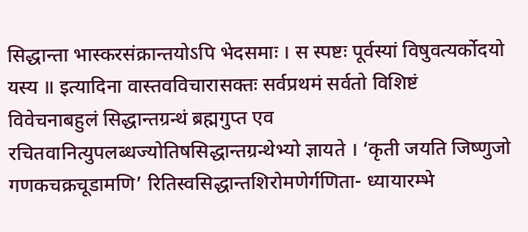सिद्धान्ता भास्करसंक्रान्तयोऽपि भेदसमाः । स स्पष्टः पूर्वस्यां विषुवत्यर्कोदयो यस्य ॥ इत्यादिना वास्तवविचारासक्तः सर्वप्रथमं सर्वतो विशिष्टं विवेचनाबहुलं सिद्धान्तग्रन्थं ब्रह्मगुप्त एव रचितवानित्युपलब्धज्योतिषसिद्धान्तग्रन्थेभ्यो ज्ञायते । ‘कृती जयति जिष्णुजो गणकचक्रचूडामणि’ रितिस्वसिद्धान्तशिरोमणेर्गणिता- ध्यायारम्भे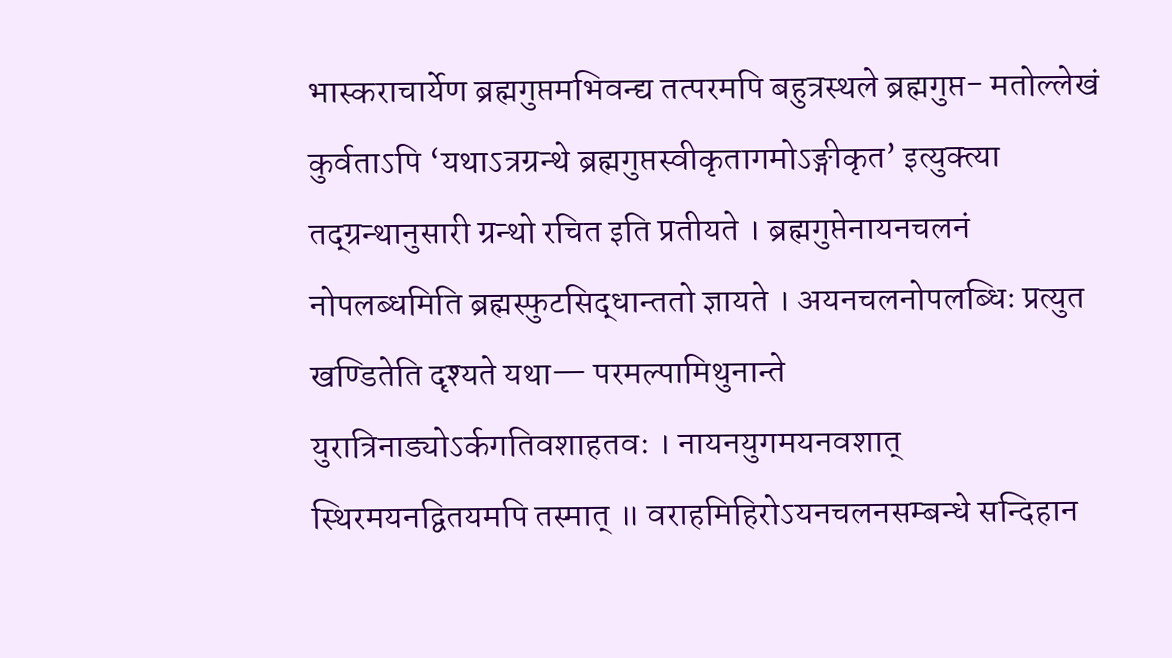भास्कराचार्येण ब्रह्मगुप्तमभिवन्द्य तत्परमपि बहुत्रस्थले ब्रह्मगुप्त- मतोल्लेखं कुर्वताऽपि ‘यथाऽत्रग्रन्थे ब्रह्मगुप्तस्वीकृतागमोऽङ्गीकृत’ इत्युक्त्या तद्ग्रन्थानुसारी ग्रन्थो रचित इति प्रतीयते । ब्रह्मगुप्तेनायनचलनं नोपलब्धमिति ब्रह्मस्फुटसिद्धान्ततो ज्ञायते । अयनचलनोपलब्धिः प्रत्युत खण्डितेति दृश्यते यथा— परमल्पामिथुनान्ते युरात्रिनाड्योऽर्कगतिवशाहतवः । नायनयुगमयनवशात् स्थिरमयनद्वितयमपि तस्मात् ॥ वराहमिहिरोऽयनचलनसम्बन्धे सन्दिहान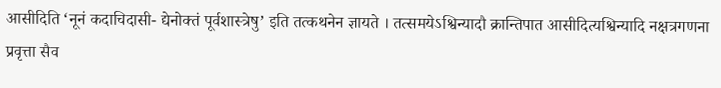आसीदिति ‘नूनं कदाचिदासी- द्येनोक्तं पूर्वशास्त्रेषु’ इति तत्कथनेन ज्ञायते । तत्समयेऽश्विन्यादौ क्रान्तिपात आसीदित्यश्विन्यादि नक्षत्रगणना प्रवृत्ता सैव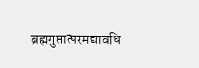ब्रह्मगुप्तात्परमद्यावधि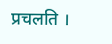प्रचलति ।